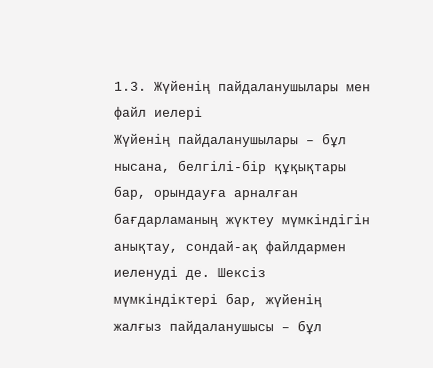1.3. Жүйенің пайдаланушылары мен файл иелері
Жүйенің пайдаланушылары – бұл нысана, белгілі-бір құқықтары бар, орындауға арналған бағдарламаның жүктеу мүмкіндігін анықтау, сондай-ақ файлдармен иеленуді де. Шексіз мүмкіндіктері бар, жүйенің жалғыз пайдаланушысы – бұл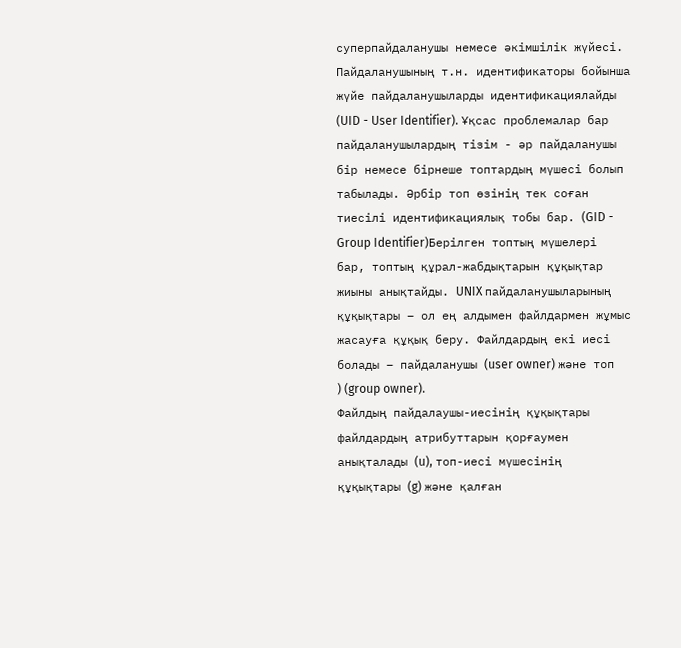суперпайдаланушы немесе әкімшілік жүйесі.
Пайдаланушының т.н. идентификаторы бойынша жүйе пайдаланушыларды идентификациялайды (UID - User Identifier). Ұқсас проблемалар бар пайдаланушылардың тізім - әр пайдаланушы бір немесе бірнеше топтардың мүшесі болып табылады. Әрбір топ өзінің тек соған тиесілі идентификациялық тобы бар. (GID - Group Identifier)Берілген топтың мүшелері бар, топтың құрал-жабдықтарын құқықтар жиыны анықтайды. UNIX пайдаланушыларының құқықтары – ол ең алдымен файлдармен жұмыс жасауға құқық беру. Файлдардың екі иесі болады – пайдаланушы (user owner) және топ ) (group owner).
Файлдың пайдалаушы-иесінің құқықтары файлдардың атрибуттарын қорғаумен анықталады (u), топ-иесі мүшесінің құқықтары (g) және қалған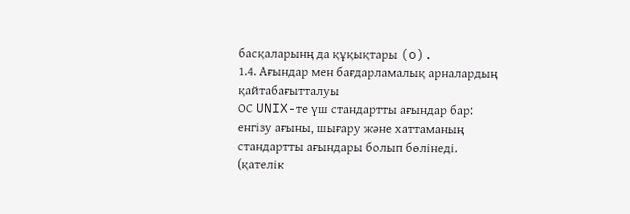басқаларынң да құқықтары (o).
1.4. Ағындар мен бағдарламалық арналардың қайтабағытталуы
ОС UNIX-те үш стандартты ағындар бар: енгізу ағыны, шығару және хаттаманың стандартты ағындары болып бөлінеді. (қателік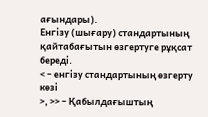ағындары).
Енгізу (шығару) стандартының қайтабағытын өзгертуге рұқсат береді.
< – енгізу стандартының өзгерту көзі
>, >> – Қабылдағыштың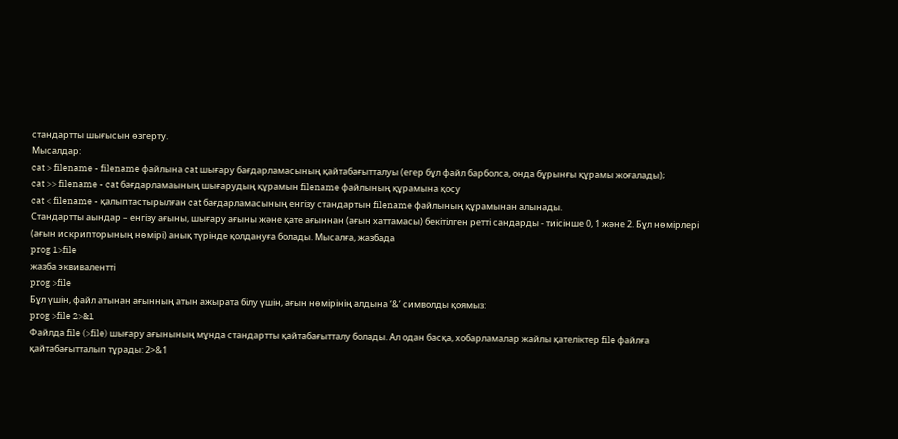стандартты шығысын өзгерту.
Мысалдар:
cat > filename - filename файлына cat шығару бағдарламасының қайтабағытталуы (егер бұл файл барболса, онда бұрынғы құрамы жоғалады);
cat >> filename - cat бағдарламаының шығарудың құрамын filename файлының құрамына қосу
cat < filename - қалыптастырылған cat бағдарламасының енгізу стандартын filename файлының құрамынан алынады.
Стандартты аындар – енгізу ағыны, шығару ағыны және қате ағыннан (ағын хаттамасы) бекітілген ретті сандарды - тиісінше 0, 1 және 2. Бұл нөмірлері (ағын искрипторының нөмірі) анық түрінде қолдануға болады. Мысалға, жазбада
prog 1>file
жазба эквивалентті
prog >file
Бұл үшін, файл атынан ағынның атын ажырата білу үшін, ағын нөмірінің алдына ‘&’ символды қоямыз:
prog >file 2>&1
Файлда file (>file) шығару ағынының мұнда стандартты қайтабағытталу болады. Ал одан басқа, хобарламалар жайлы қателіктер file файлға қайтабағытталып тұрады: 2>&1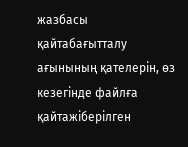жазбасы қайтабағытталу ағынының қателерін, өз кезегінде файлға қайтажіберілген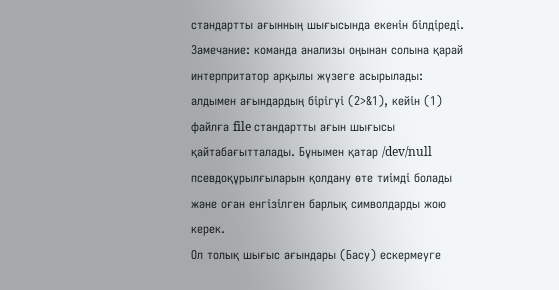стандартты ағынның шығысында екенін білдіреді.
Замечание: команда анализы оңынан солына қарай интерпритатор арқылы жүзеге асырылады: алдымен ағындардың бірігуі (2>&1), кейін (1) файлға file стандартты ағын шығысы қайтабағытталады. Бұнымен қатар /dev/null псевдоқұрылғыларын қолдану өте тиімді болады және оған енгізілген барлық символдарды жою керек.
Ол толық шығыс ағындары (Басу) ескермеуге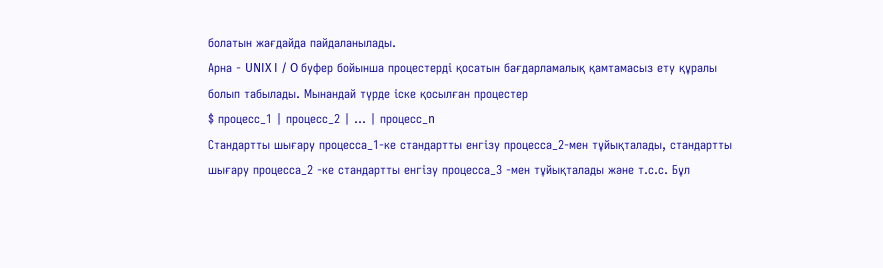болатын жағдайда пайдаланылады.
Арна - UNIX I / O буфер бойынша процестерді қосатын бағдарламалық қамтамасыз ету құралы болып табылады. Мынандай түрде іске қосылған процестер
$ процесс_1 | процесс_2 | ... | процесс_n
Стандартты шығару процесса_1-ке стандартты енгізу процесса_2-мен тұйықталады, стандартты шығару процесса_2 -ке стандартты енгізу процесса_3 -мен тұйықталады және т.с.с. Бұл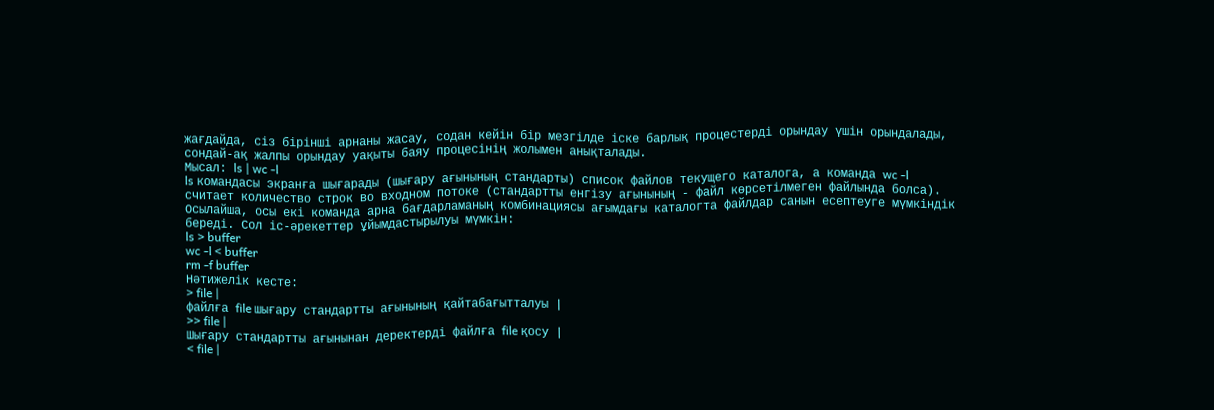жағдайда, сіз бірінші арнаны жасау, содан кейін бір мезгілде іске барлық процестерді орындау үшін орындалады, сондай-ақ жалпы орындау уақыты баяу процесінің жолымен анықталады.
Мысал: ls | wc -l
ls командасы экранға шығарады (шығару ағынының стандарты) список файлов текущего каталога, а команда wc -l считает количество строк во входном потоке (стандартты енгізу ағынының - файл көрсетілмеген файлында болса). Осылайша, осы екі команда арна бағдарламаның комбинациясы ағымдағы каталогта файлдар санын есептеуге мүмкіндік береді. Сол iс-әрекеттер ұйымдастырылуы мүмкін:
ls > buffer
wc -l < buffer
rm -f buffer
Нәтижелік кесте:
> file |
файлға file шығару стандартты ағынының қайтабағытталуы |
>> file |
Шығару стандартты ағынынан деректерді файлға file қосу |
< file |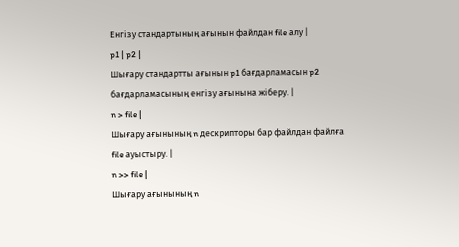Енгізу стандартының ағынын файлдан file алу |
p1 | p2 |
Шығару стандартты ағынын p1 бағдарламасын p2 бағдарламасының енгізу ағынына жіберу. |
n > file |
Шығару ағынының n дескрипторы бар файлдан файлға file ауыстыру. |
n >> file |
Шығару ағынының n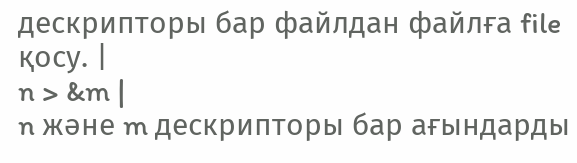дескрипторы бар файлдан файлға file қосу. |
n > &m |
n және m дескрипторы бар ағындарды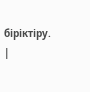біріктіру. |